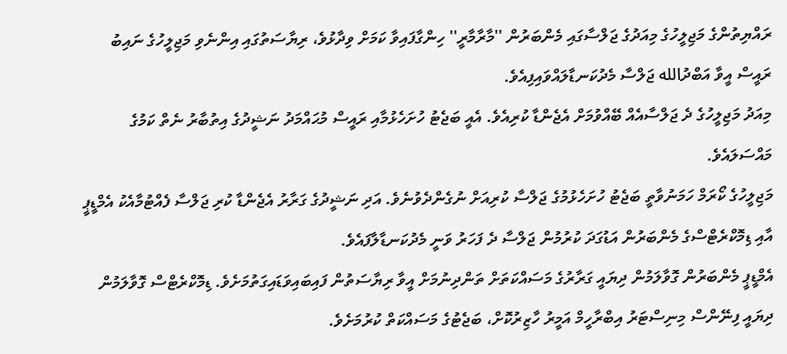ރައްޔިތުންގެ މަޖިލީހުގެ މިއަދުގެ ޖަލްސާގައި މެންބަރުން ''މާރާމާރީ'' ހިންގާފައިވާ ކަމަށް ވިދާޅުވެ، ރިޔާސަތުގައި އިންނެވި މަޖިލީހުގެ ނައިބު ރައީސް އީވާ އަބްދުالله ޖަލްސާ މެދުކަނޑާލައްވައިފިއެވެ.
މިއަދު މަޖިލީހުގެ ދެ ޖަލްސާއެއް ބޭއްވުމަށް އެޖެންޑާ ކުރިއެވެ. އެއީ ބަޖެޓު ހުށަހެޅުމާއި ރައީސް މުޙައްމަދު ނަޝީދުގެ އިތުބާރު ނެތް ކަމުގެ މައްސަލައެވެ.
މަޖިލީހުގެ ކޯރަމް ހަމަނުވާތީ ބަޖެޓު ހުށަހެޅުމުގެ ޖަލްސާ ކުރިއަށް ނުގެންދެވުނެވެ. އަދި ނަޝީދުގެ ގަރާރު އެޖެންޑާ ކުރި ޖަލްސާ ފެއްޓުމާއެކު އެމްޑީޕީ އާއި ޑިމޮކްރެޓްސްގެ މެންބަރުން އަޑުގަދަ ކުރުމުން ޖަލްސާ ދެ ފަހަރު ވަނީ މެދުކަނޑާލާފައެވެ.
އެމްޑީޕީ މެންބަރުން ގޮވާލަމުން ދިޔައީ ގަރާރުގެ މަސައްކަތަށް ތަންދިނުމަށް އީވާ ރިޔާސަތުން ފައިބައިވަޑައިގަތުމަށެވެ. ޑިމޮކްރެޓްސް ގޮވާލަމުން ދިޔައީ ފިނޭންސް މިނިސްޓަރު އިބްރާހީމް އަމީރު ހާޒިރުކޮށް، ބަޖެޓުގެ މަސައްކަތް ކުރުމަށެވެ.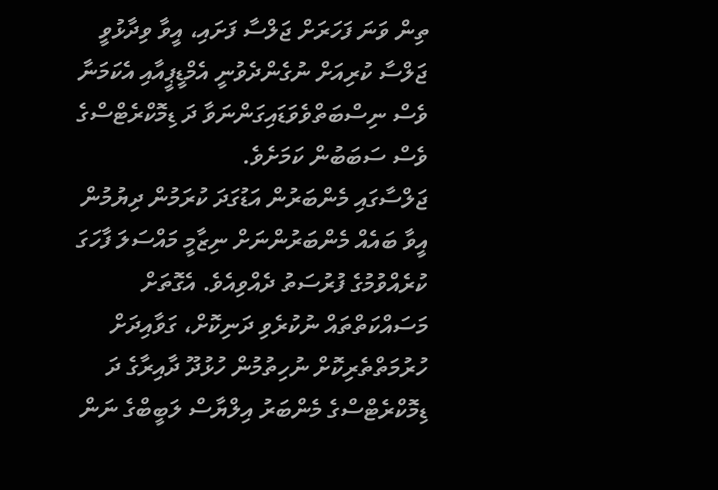ތިން ވަނަ ފަހަރަށް ޖަލްސާ ފަށައި، އީވާ ވިދާޅުވީ ޖަލްސާ ކުރިއަށް ނުގެންދެވުނީ އެމްޑީޕީއާއި އެކަމަނާ ވެސް ނިސްބަތްވެވަޑައިގަންނަވާ ދަ ޑިމޮކްރެޓްސްގެ ވެސް ސަބަބުން ކަމަށެވެ.
ޖަލްސާގައި މެންބަރުން އަޑުގަދަ ކުރަމުން ދިޔުމުން އީވާ ބައެއް މެންބަރުންނަށް ނިޒާމީ މައްސަލަ ފާހަގަ ކުރެއްވުމުގެ ފުރުސަތު ދެއްވިއެވެ. އެގޮތަށް މަސައްކަތްތައް ނުކުރެވި ދަނިކޮށް، ގަވާއިދަށް ހުރުމަތްތެރިކޮށް ނުހިތުމުން ހުޅުދޫ ދާއިރާގެ ދަ ޑިމޮކްރެޓްސްގެ މެންބަރު އިލްޔާސް ލަބީބްގެ ނަން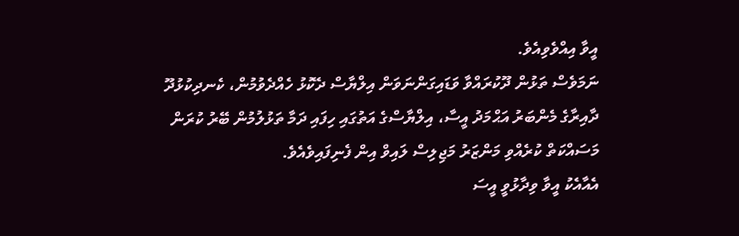އީވާ އިއްވެވިއެވެ.
ނަމަވެސް ތަޅުން ދޫކުރައްވާ ވަޑައިގަންނަވަން އިލްޔާސް ދެކޮޅު ހެއްދެވުމުން، ކެނދިކުޅުދޫ ދާއިރާގެ މެންބަރު އަޙްމަދު އީސާ، އިލްޔާސްގެ އަތުގައި ހިފައި ދަމާ ތަޅުލުމުން ބޭރު ކުރަން މަސައްކަތް ކުރެއްވި މަންޒަރު މަޖިލިސް ލައިވް އިން ފެނިފައިވެއެވެ.
އެއާއެކު އީވާ ވިދާޅުވީ އީސަ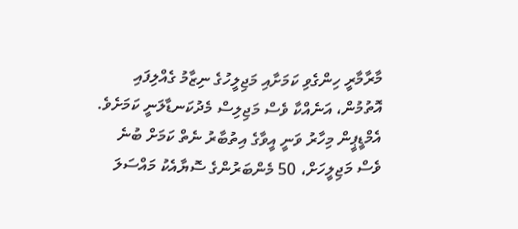މާރާމާރީ ހިންގެވި ކަމަށާއި މަޖިލީހުގެ ނިޒާމު ގެއްލިފައި އޮތުމުން، އަނެއްކާ ވެސް މަޖިލިސް މެދުކަނޑާލަނީ ކަމަށެވެ.
އެމްޑީޕީން މިހާރު ވަނީ އީވާގެ އިތުބާރު ނެތް ކަމަށް ބުނެ ވެސް މަޖިލީހަށް، 50 މެންބަރުންގެ ސޮޔާއެކު މައްސަލަ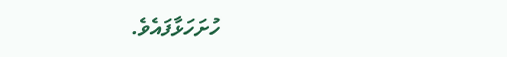ހުށަހަޅާފައެވެ.